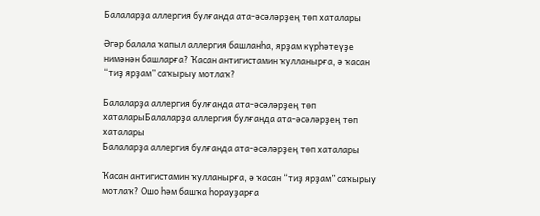Балаларҙа аллергия булғанда ата-әсәләрҙең төп хаталары

Әгәр балала ҡапыл аллергия башланһа, ярҙам күрһәтеүҙе нимәнән башларға? Ҡасан антигистамин ҡулланырға, ә ҡасан “тиҙ ярҙам” саҡырыу мотлаҡ?

Балаларҙа аллергия булғанда ата-әсәләрҙең төп хаталарыБалаларҙа аллергия булғанда ата-әсәләрҙең төп хаталары
Балаларҙа аллергия булғанда ата-әсәләрҙең төп хаталары

Ҡасан антигистамин ҡулланырға, ә ҡасан “тиҙ ярҙам” саҡырыу мотлаҡ? Ошо һәм башҡа һорауҙарға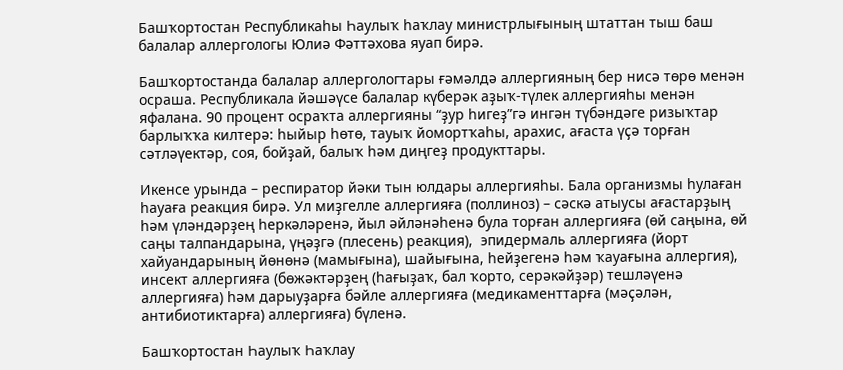Башҡортостан Республикаһы Һаулыҡ һаҡлау министрлығының штаттан тыш баш балалар аллергологы Юлиә Фәттәхова яуап бирә.

Башҡортостанда балалар аллергологтары ғәмәлдә аллергияның бер нисә төрө менән осраша. Республикала йәшәүсе балалар күберәк аҙыҡ-түлек аллергияһы менән яфалана. 90 процент осраҡта аллергияны “ҙур һигеҙ”гә ингән түбәндәге ризыҡтар барлыҡҡа килтерә: һыйыр һөтө, тауыҡ йомортҡаһы, арахис, ағаста үҫә торған сәтләүектәр, соя, бойҙай, балыҡ һәм диңгеҙ продукттары.

Икенсе урында – респиратор йәки тын юлдары аллергияһы. Бала организмы һулаған һауаға реакция бирә. Ул миҙгелле аллергияға (поллиноз) – сәскә атыусы ағастарҙың һәм үләндәрҙең һеркәләренә, йыл әйләнәһенә була торған аллергияға (өй саңына, өй саңы талпандарына, үңәҙгә (плесень) реакция),  эпидермаль аллергияға (йорт  хайуандарының йөнөнә (мамығына), шайығына, һейҙегенә һәм ҡауағына аллергия), инсект аллергияға (бөжәктәрҙең (һағыҙаҡ, бал ҡорто, серәкәйҙәр) тешләүенә аллергияға) һәм дарыуҙарға бәйле аллергияға (медикаменттарға (мәҫәлән, антибиотиктарға) аллергияға) бүленә.

Башҡортостан Һаулыҡ Һаҡлау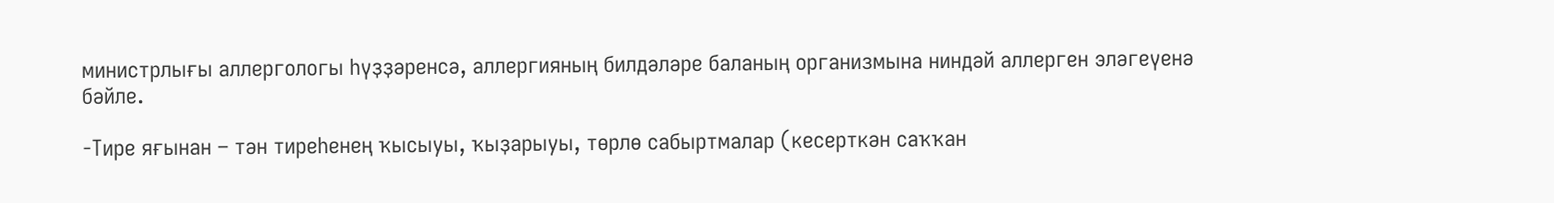министрлығы аллергологы һүҙҙәренсә, аллергияның билдәләре баланың организмына ниндәй аллерген эләгеүенә бәйле.

-Тире яғынан – тән тиреһенең ҡысыуы, ҡыҙарыуы, төрлө сабыртмалар (кесерткән саҡҡан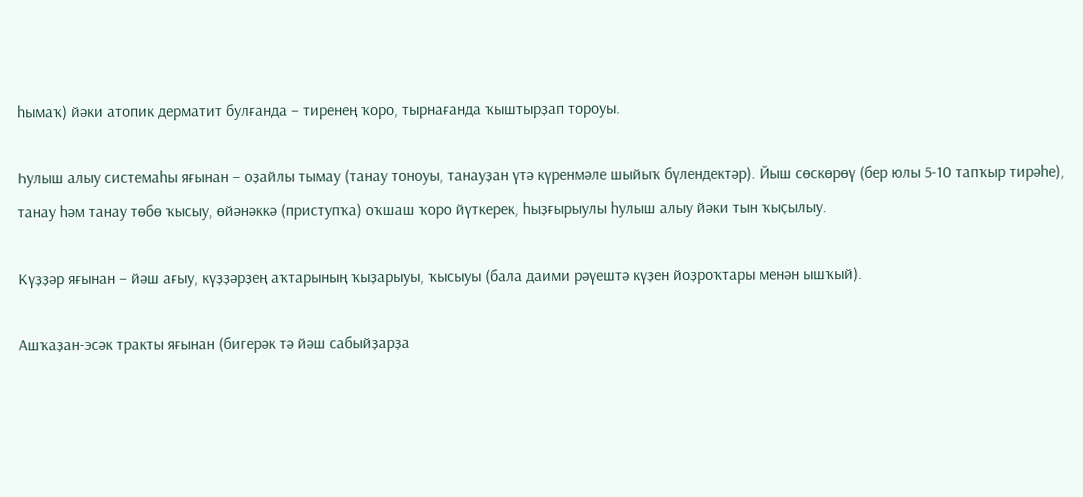һымаҡ) йәки атопик дерматит булғанда – тиренең ҡоро, тырнағанда ҡыштырҙап тороуы.

Һулыш алыу системаһы яғынан – оҙайлы тымау (танау тоноуы, танауҙан үтә күренмәле шыйыҡ бүлендектәр). Йыш сөскөрөү (бер юлы 5-10 тапҡыр тирәһе), танау һәм танау төбө ҡысыу, өйәнәккә (приступҡа) оҡшаш ҡоро йүткерек, һыҙғырыулы һулыш алыу йәки тын ҡыҫылыу.

Күҙҙәр яғынан – йәш ағыу, күҙҙәрҙең аҡтарының ҡыҙарыуы, ҡысыуы (бала даими рәүештә күҙен йоҙроҡтары менән ышҡый).

Ашҡаҙан-эсәк тракты яғынан (бигерәк тә йәш сабыйҙарҙа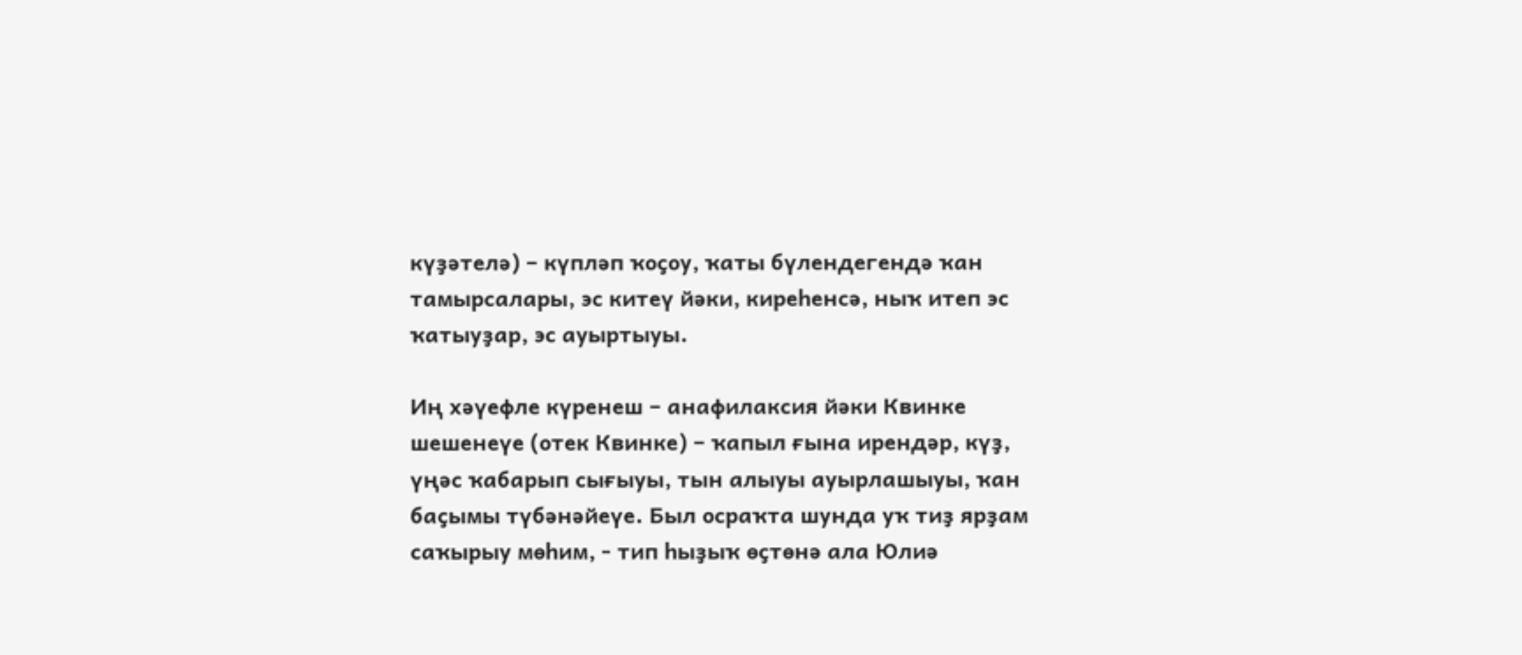күҙәтелә) – күпләп ҡоҫоу, ҡаты бүлендегендә ҡан тамырсалары, эс китеү йәки, киреһенсә, ныҡ итеп эс ҡатыуҙар, эс ауыртыуы.

Иң хәүефле күренеш – анафилаксия йәки Квинке шешенеүе (отек Квинке) – ҡапыл ғына ирендәр, күҙ, үңәс ҡабарып сығыуы, тын алыуы ауырлашыуы, ҡан баҫымы түбәнәйеүе. Был осраҡта шунда уҡ тиҙ ярҙам саҡырыу мөһим, - тип һыҙыҡ өҫтөнә ала Юлиә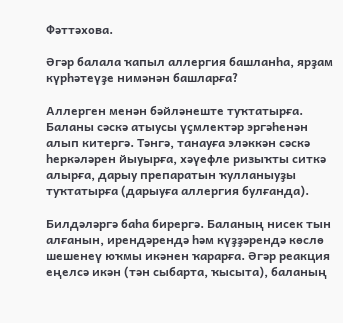Фәттәхова.

Әгәр балала ҡапыл аллергия башланһа, ярҙам күрһәтеүҙе нимәнән башларға?

Аллерген менән бәйләнеште туҡтатырға. Баланы сәскә атыусы үҫмлектәр эргәһенән алып китергә. Тәнгә, танауға эләккән сәскә һеркәләрен йыуырға, хәүефле ризыҡты ситкә алырға, дарыу препаратын ҡулланыуҙы туҡтатырға (дарыуға аллергия булғанда).

Билдәләргә баһа бирергә. Баланың нисек тын алғанын, ирендәрендә һәм күҙҙәрендә көслө шешенеү юҡмы икәнен ҡарарға. Әгәр реакция еңелсә икән (тән сыбарта, ҡысыта), баланың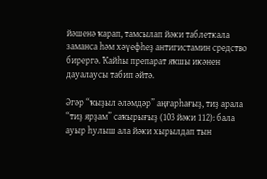йәшенә ҡарап, тамсылап йәки таблеткала заманса һәм хәүефһеҙ антигистамин средство бирергә. Ҡайһы препарат яҡшы икәнен дауалаусы табип әйтә.

Әгәр “ҡыҙыл әләмдәр” аңғарһағыҙ, тиҙ арала “тиҙ ярҙам” саҡырығыҙ (103 йәки 112): бала ауыр һулыш ала йәки хырылдап тын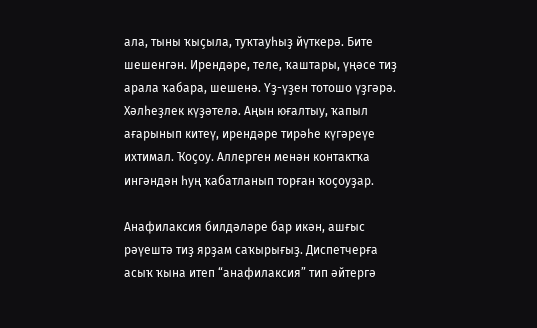ала, тыны ҡыҫыла, туҡтауһыҙ йүткерә. Бите шешенгән. Ирендәре, теле, ҡаштары, үңәсе тиҙ арала ҡабара, шешенә. Үҙ-үҙен тотошо үҙгәрә. Хәлһеҙлек күҙәтелә. Аңын юғалтыу, ҡапыл ағарынып китеү, ирендәре тирәһе күгәреүе ихтимал. Ҡоҫоу. Аллерген менән контактҡа ингәндән һуң ҡабатланып торған ҡоҫоуҙар.

Анафилаксия билдәләре бар икән, ашғыс рәүештә тиҙ ярҙам саҡырығыҙ. Диспетчерға асыҡ ҡына итеп “анафилаксия” тип әйтергә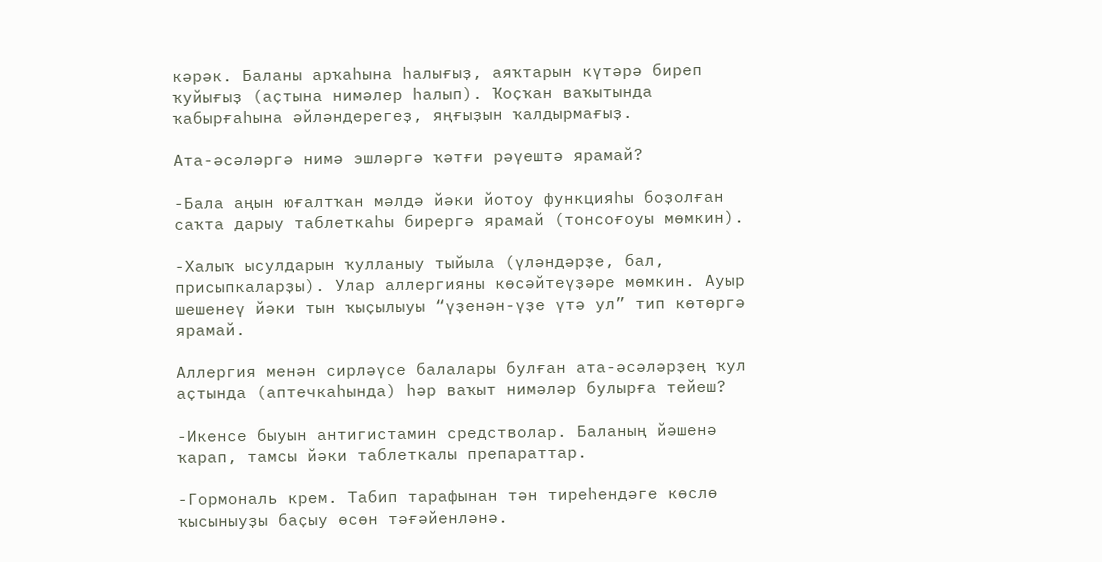кәрәк. Баланы арҡаһына һалығыҙ, аяҡтарын күтәрә биреп ҡуйығыҙ (аҫтына нимәлер һалып). Ҡоҫҡан ваҡытында ҡабырғаһына әйләндерегеҙ, яңғыҙын ҡалдырмағыҙ.

Ата-әсәләргә нимә эшләргә ҡәтғи рәүештә ярамай?

-Бала аңын юғалтҡан мәлдә йәки йотоу функцияһы боҙолған саҡта дарыу таблеткаһы бирергә ярамай (тонсоғоуы мөмкин).

-Халыҡ ысулдарын ҡулланыу тыйыла (үләндәрҙе, бал, присыпкаларҙы). Улар аллергияны көсәйтеүҙәре мөмкин. Ауыр шешенеү йәки тын ҡыҫылыуы “үҙенән-үҙе үтә ул” тип көтөргә ярамай.

Аллергия менән сирләүсе балалары булған ата-әсәләрҙең ҡул аҫтында (аптечкаһында) һәр ваҡыт нимәләр булырға тейеш?

-Икенсе быуын антигистамин средстволар. Баланың йәшенә ҡарап, тамсы йәки таблеткалы препараттар.

-Гормональ крем. Табип тарафынан тән тиреһендәге көслө ҡысыныуҙы баҫыу өсөн тәғәйенләнә.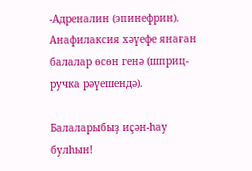-Адреналин (эпинефрин). Анафилаксия хәүефе янаған балалар өсөн генә (шприц-ручка рәүешендә).

Балаларыбыҙ иҫән-һау булһын!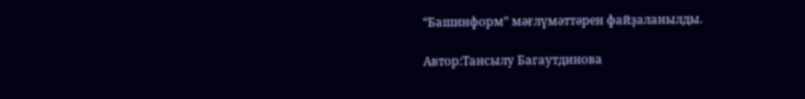“Башинформ” мәғлүмәттәрен файҙаланылды.

Автор:Тансылу Багаутдинова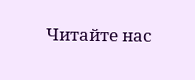Читайте нас